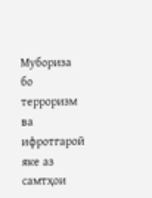Мубориза бо терроризм ва ифротгароӣ яке аз самтҳои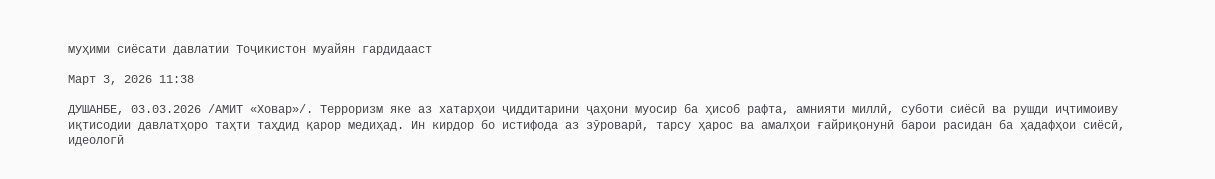муҳими сиёсати давлатии Тоҷикистон муайян гардидааст

Март 3, 2026 11:38

ДУШАНБЕ, 03.03.2026 /АМИТ «Ховар»/. Терроризм яке аз хатарҳои ҷиддитарини ҷаҳони муосир ба ҳисоб рафта, амнияти миллӣ, суботи сиёсӣ ва рушди иҷтимоиву иқтисодии давлатҳоро таҳти таҳдид қарор медиҳад. Ин кирдор бо истифода аз зӯроварӣ, тарсу ҳарос ва амалҳои ғайриқонунӣ барои расидан ба ҳадафҳои сиёсӣ, идеологӣ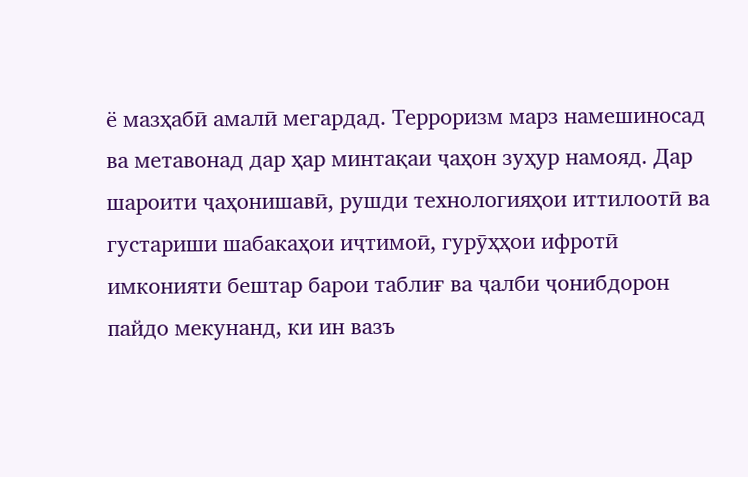ё мазҳабӣ амалӣ мегардад. Терроризм марз намешиносад ва метавонад дар ҳар минтақаи ҷаҳон зуҳур намояд. Дар шароити ҷаҳонишавӣ, рушди технологияҳои иттилоотӣ ва густариши шабакаҳои иҷтимоӣ, гурӯҳҳои ифротӣ имконияти бештар барои таблиғ ва ҷалби ҷонибдорон пайдо мекунанд, ки ин вазъ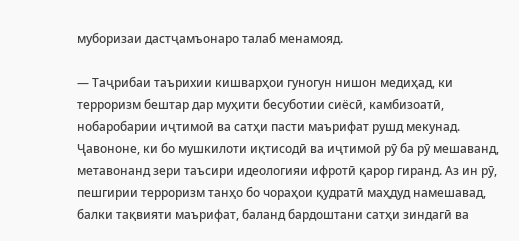муборизаи дастҷамъонаро талаб менамояд.

— Таҷрибаи таърихии кишварҳои гуногун нишон медиҳад, ки терроризм бештар дар муҳити бесуботии сиёсӣ, камбизоатӣ, нобаробарии иҷтимоӣ ва сатҳи пасти маърифат рушд мекунад. Ҷавононе, ки бо мушкилоти иқтисодӣ ва иҷтимоӣ рӯ ба рӯ мешаванд, метавонанд зери таъсири идеологияи ифротӣ қарор гиранд. Аз ин рӯ, пешгирии терроризм танҳо бо чораҳои қудратӣ маҳдуд намешавад, балки тақвияти маърифат, баланд бардоштани сатҳи зиндагӣ ва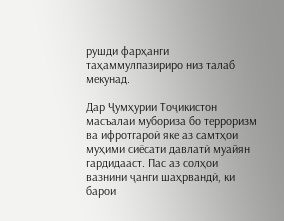рушди фарҳанги таҳаммулпазириро низ талаб мекунад.

Дар Ҷумҳурии Тоҷикистон масъалаи мубориза бо терроризм ва ифротгароӣ яке аз самтҳои муҳими сиёсати давлатӣ муайян гардидааст. Пас аз солҳои вазнини ҷанги шаҳрвандӣ, ки барои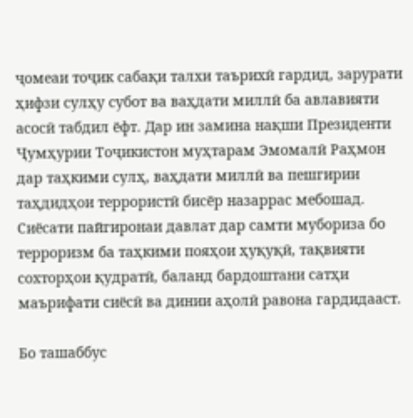ҷомеаи тоҷик сабақи талхи таърихӣ гардид, зарурати ҳифзи сулҳу субот ва ваҳдати миллӣ ба авлавияти асосӣ табдил ёфт. Дар ин замина нақши Президенти Ҷумҳурии Тоҷикистон муҳтарам Эмомалӣ Раҳмон дар таҳкими сулҳ, ваҳдати миллӣ ва пешгирии таҳдидҳои террористӣ бисёр назаррас мебошад. Сиёсати пайгиронаи давлат дар самти мубориза бо терроризм ба таҳкими пояҳои ҳуқуқӣ, тақвияти сохторҳои қудратӣ, баланд бардоштани сатҳи маърифати сиёсӣ ва динии аҳолӣ равона гардидааст.

Бо ташаббус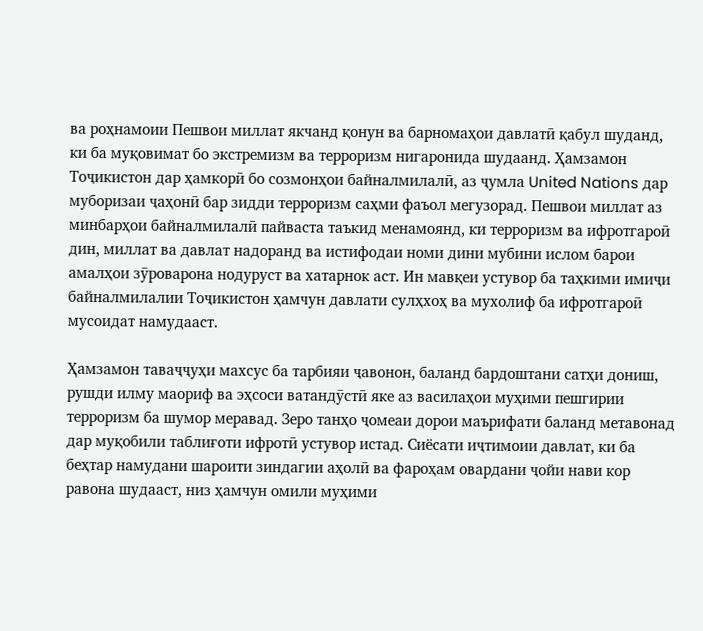ва роҳнамоии Пешвои миллат якчанд қонун ва барномаҳои давлатӣ қабул шуданд, ки ба муқовимат бо экстремизм ва терроризм нигаронида шудаанд. Ҳамзамон Тоҷикистон дар ҳамкорӣ бо созмонҳои байналмилалӣ, аз ҷумла United Nations дар муборизаи ҷаҳонӣ бар зидди терроризм саҳми фаъол мегузорад. Пешвои миллат аз минбарҳои байналмилалӣ пайваста таъкид менамоянд, ки терроризм ва ифротгароӣ дин, миллат ва давлат надоранд ва истифодаи номи дини мубини ислом барои амалҳои зӯроварона нодуруст ва хатарнок аст. Ин мавқеи устувор ба таҳкими имиҷи байналмилалии Тоҷикистон ҳамчун давлати сулҳхоҳ ва мухолиф ба ифротгароӣ мусоидат намудааст.

Ҳамзамон таваҷҷуҳи махсус ба тарбияи ҷавонон, баланд бардоштани сатҳи дониш, рушди илму маориф ва эҳсоси ватандӯстӣ яке аз василаҳои муҳими пешгирии терроризм ба шумор меравад. Зеро танҳо ҷомеаи дорои маърифати баланд метавонад дар муқобили таблиғоти ифротӣ устувор истад. Сиёсати иҷтимоии давлат, ки ба беҳтар намудани шароити зиндагии аҳолӣ ва фароҳам овардани ҷойи нави кор равона шудааст, низ ҳамчун омили муҳими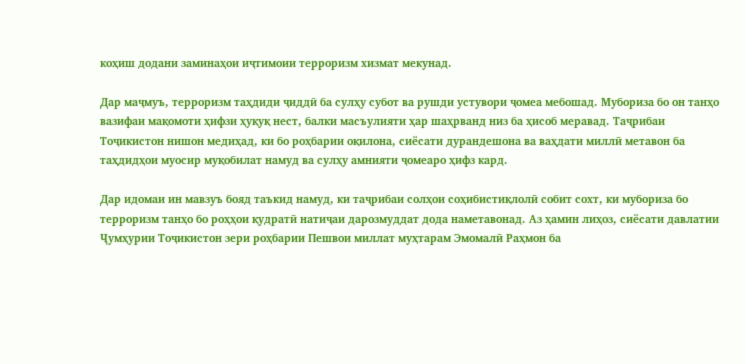коҳиш додани заминаҳои иҷтимоии терроризм хизмат мекунад.

Дар маҷмуъ, терроризм таҳдиди ҷиддӣ ба сулҳу субот ва рушди устувори ҷомеа мебошад. Мубориза бо он танҳо вазифаи мақомоти ҳифзи ҳуқуқ нест, балки масъулияти ҳар шаҳрванд низ ба ҳисоб меравад. Таҷрибаи Тоҷикистон нишон медиҳад, ки бо роҳбарии оқилона, сиёсати дурандешона ва ваҳдати миллӣ метавон ба таҳдидҳои муосир муқобилат намуд ва сулҳу амнияти ҷомеаро ҳифз кард.

Дар идомаи ин мавзуъ бояд таъкид намуд, ки таҷрибаи солҳои соҳибистиқлолӣ собит сохт, ки мубориза бо терроризм танҳо бо роҳҳои қудратӣ натиҷаи дарозмуддат дода наметавонад. Аз ҳамин лиҳоз, сиёсати давлатии Ҷумҳурии Тоҷикистон зери роҳбарии Пешвои миллат муҳтарам Эмомалӣ Раҳмон ба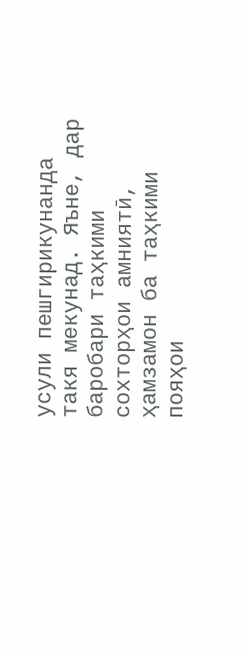усули пешгирикунанда такя мекунад. Яъне, дар баробари таҳкими сохторҳои амниятӣ, ҳамзамон ба таҳкими пояҳои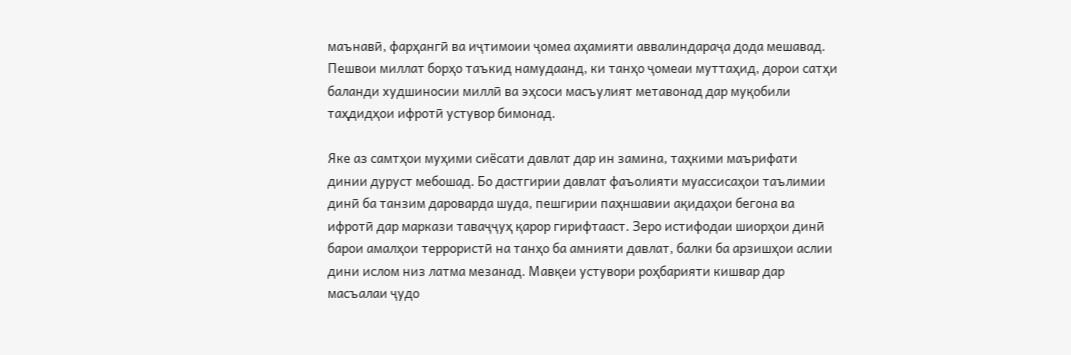маънавӣ, фарҳангӣ ва иҷтимоии ҷомеа аҳамияти аввалиндараҷа дода мешавад. Пешвои миллат борҳо таъкид намудаанд, ки танҳо ҷомеаи муттаҳид, дорои сатҳи баланди худшиносии миллӣ ва эҳсоси масъулият метавонад дар муқобили таҳдидҳои ифротӣ устувор бимонад.

Яке аз самтҳои муҳими сиёсати давлат дар ин замина, таҳкими маърифати динии дуруст мебошад. Бо дастгирии давлат фаъолияти муассисаҳои таълимии динӣ ба танзим дароварда шуда, пешгирии паҳншавии ақидаҳои бегона ва ифротӣ дар маркази таваҷҷуҳ қарор гирифтааст. Зеро истифодаи шиорҳои динӣ барои амалҳои террористӣ на танҳо ба амнияти давлат, балки ба арзишҳои аслии дини ислом низ латма мезанад. Мавқеи устувори роҳбарияти кишвар дар масъалаи ҷудо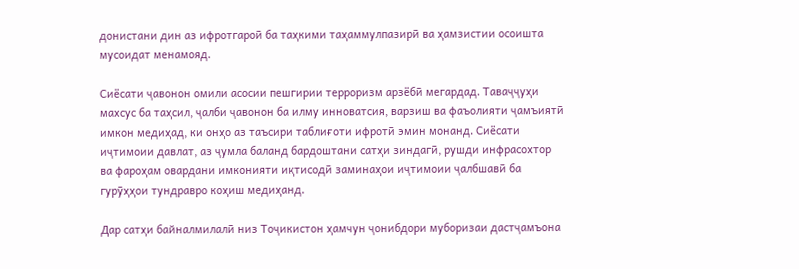донистани дин аз ифротгароӣ ба таҳкими таҳаммулпазирӣ ва ҳамзистии осоишта мусоидат менамояд.

Сиёсати ҷавонон омили асосии пешгирии терроризм арзёбӣ мегардад. Таваҷҷуҳи махсус ба таҳсил, ҷалби ҷавонон ба илму инноватсия, варзиш ва фаъолияти ҷамъиятӣ имкон медиҳад, ки онҳо аз таъсири таблиғоти ифротӣ эмин монанд. Сиёсати иҷтимоии давлат, аз ҷумла баланд бардоштани сатҳи зиндагӣ, рушди инфрасохтор ва фароҳам овардани имконияти иқтисодӣ заминаҳои иҷтимоии ҷалбшавӣ ба гурӯҳҳои тундравро коҳиш медиҳанд.

Дар сатҳи байналмилалӣ низ Тоҷикистон ҳамчун ҷонибдори муборизаи дастҷамъона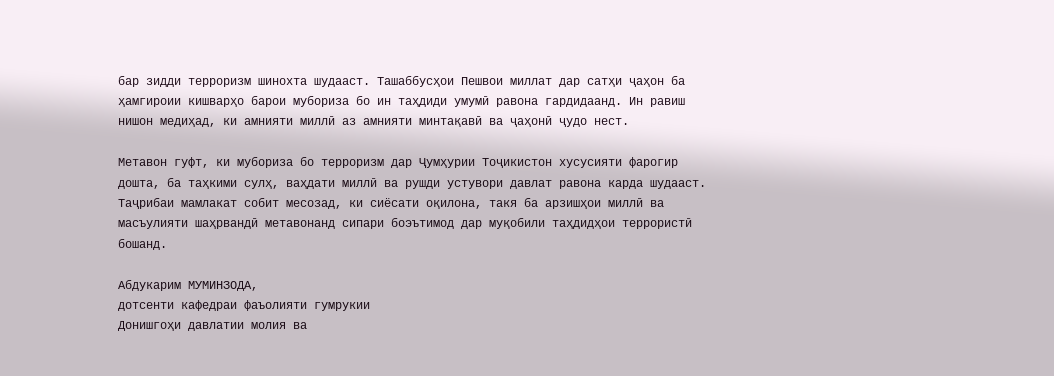бар зидди терроризм шинохта шудааст. Ташаббусҳои Пешвои миллат дар сатҳи ҷаҳон ба ҳамгироии кишварҳо барои мубориза бо ин таҳдиди умумӣ равона гардидаанд. Ин равиш нишон медиҳад, ки амнияти миллӣ аз амнияти минтақавӣ ва ҷаҳонӣ ҷудо нест.

Метавон гуфт, ки мубориза бо терроризм дар Ҷумҳурии Тоҷикистон хусусияти фарогир дошта, ба таҳкими сулҳ, ваҳдати миллӣ ва рушди устувори давлат равона карда шудааст. Таҷрибаи мамлакат собит месозад, ки сиёсати оқилона, такя ба арзишҳои миллӣ ва масъулияти шаҳрвандӣ метавонанд сипари боэътимод дар муқобили таҳдидҳои террористӣ бошанд.

Абдукарим МУМИНЗОДА,
дотсенти кафедраи фаъолияти гумрукии
Донишгоҳи давлатии молия ва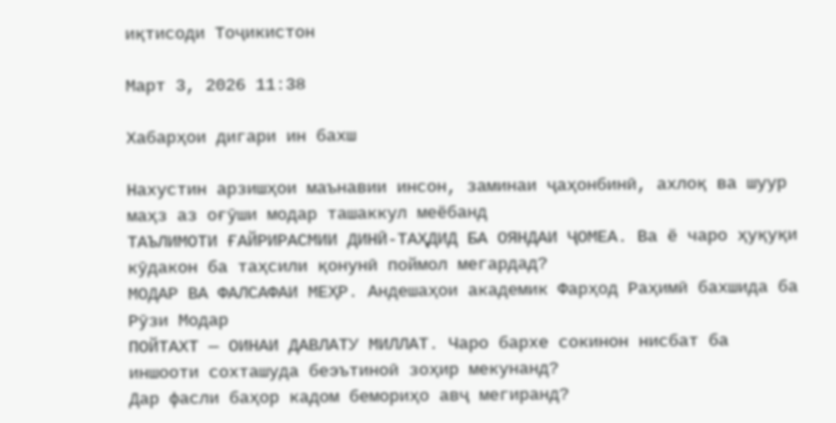иқтисоди Тоҷикистон

Март 3, 2026 11:38

Хабарҳои дигари ин бахш

Нахустин арзишҳои маънавии инсон, заминаи ҷаҳонбинӣ, ахлоқ ва шуур маҳз аз оғӯши модар ташаккул меёбанд
ТАЪЛИМОТИ ҒАЙРИРАСМИИ ДИНӢ-ТАҲДИД БА ОЯНДАИ ҶОМЕА. Ва ё чаро ҳуқуқи кӯдакон ба таҳсили қонунӣ поймол мегардад?
МОДАР ВА ФАЛСАФАИ МЕҲР. Андешаҳои академик Фарҳод Раҳимӣ бахшида ба Рӯзи Модар
ПОЙТАХТ — ОИНАИ ДАВЛАТУ МИЛЛАТ. Чаро бархе сокинон нисбат ба иншооти сохташуда беэътиноӣ зоҳир мекунанд?
Дар фасли баҳор кадом бемориҳо авҷ мегиранд?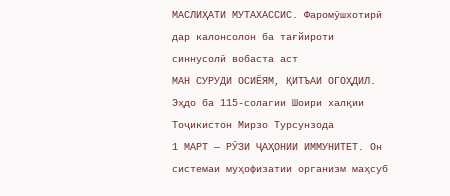МАСЛИҲАТИ МУТАХАССИС. Фаромӯшхотирӣ дар калонсолон ба тағйироти синнусолӣ вобаста аст
МАН СУРУДИ ОСИЁЯМ, ҚИТЪАИ ОГОҲДИЛ. Эҳдо ба 115-солагии Шоири халқии Тоҷикистон Мирзо Турсунзода
1 МАРТ — РӮЗИ ҶАҲОНИИ ИММУНИТЕТ. Он системаи муҳофизатии организм маҳсуб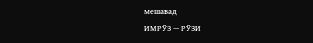мешавад
ИМРӮЗ — РӮЗИ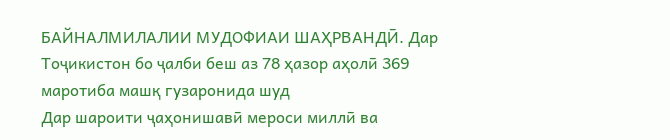БАЙНАЛМИЛАЛИИ МУДОФИАИ ШАҲРВАНДӢ. Дар Тоҷикистон бо ҷалби беш аз 78 ҳазор аҳолӣ 369 маротиба машқ гузаронида шуд
Дар шароити ҷаҳонишавӣ мероси миллӣ ва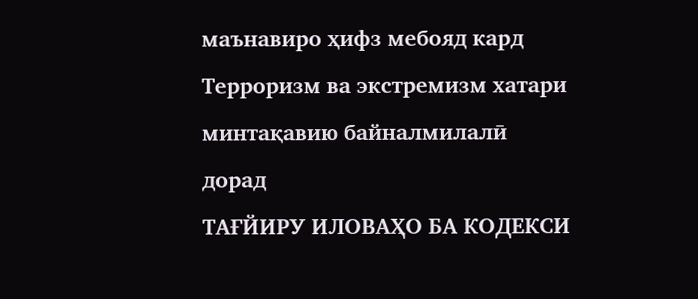маънавиро ҳифз мебояд кард
Терроризм ва экстремизм хатари минтақавию байналмилалӣ дорад
ТАҒЙИРУ ИЛОВАҲО БА КОДЕКСИ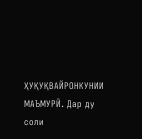ҲУҚУҚВАЙРОНКУНИИ МАЪМУРӢ. Дар ду соли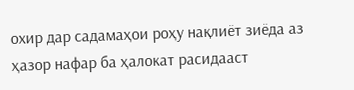охир дар садамаҳои роҳу нақлиёт зиёда аз ҳазор нафар ба ҳалокат расидааст